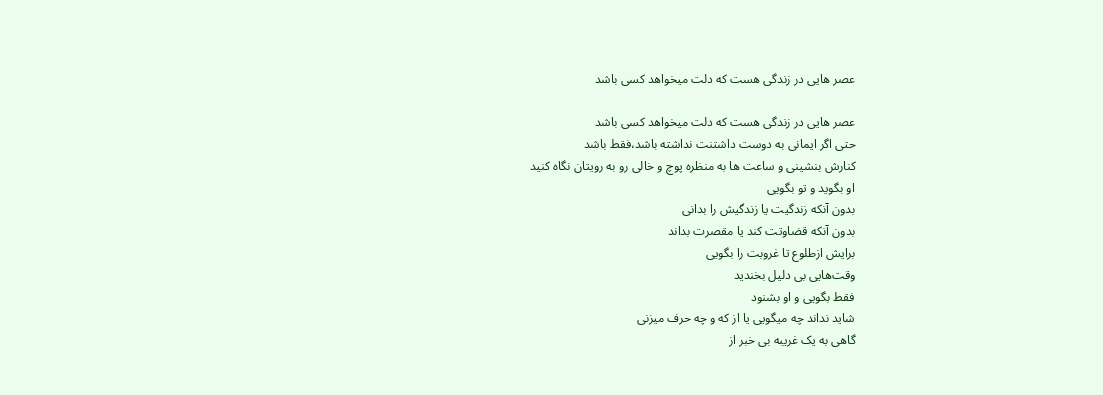عصر هایی در زندگی هست که دلت میخواهد کسی باشد

عصر هایی در زندگی هست که دلت میخواهد کسی باشد
حتی اگر ایمانی به دوست داشتنت نداشته باشد،فقط باشد
کنارش بنشینی و ساعت ها به منظره پوچ و خالی رو به رویتان نگاه کنید
او بگوید و تو بگویی
بدون آنکه زندگیت‌ یا زندگیش را بدانی
بدون آنکه‌ قضاوتت کند یا مقصرت بداند
برایش از‌طلوع تا غروبت را بگویی
وقت‌هایی بی دلیل بخندید
فقط‌ بگویی و او بشنود
شاید نداند چه میگویی یا از که و چه حرف میزنی
گاهی به یک غریبه بی خبر از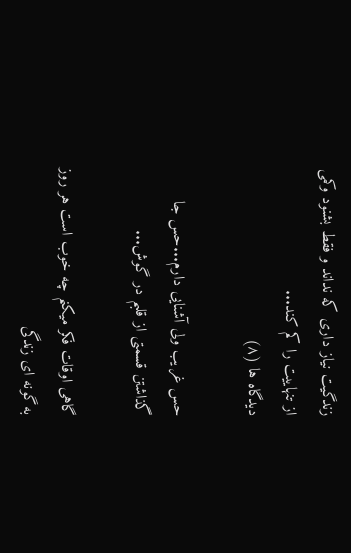زندگیت نیاز داری که نداند و فقط بشنود و‌کمی از تنهاییت را کم‌ کند...
دیدگاه ها (۸)

حس غریب ولی آشنایی دارم...حس‌ جا گذاشتن قسمتی از قلبم در گوش...

گاهی اوقات فکر میکنم چه خوب است هر روز به گونه ای زندگی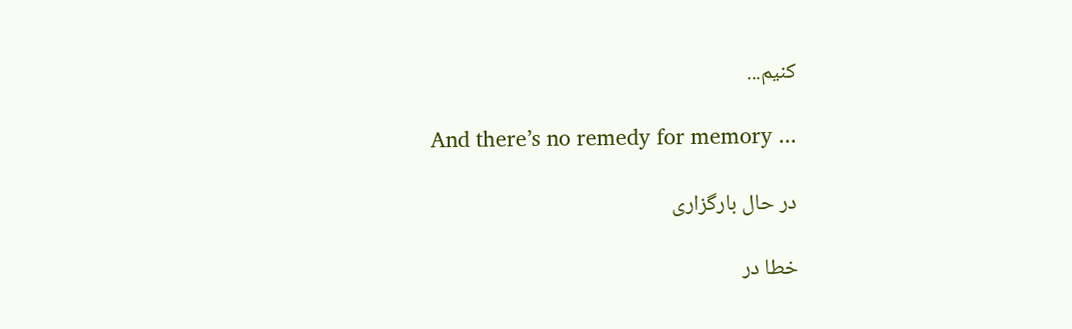کنیم...

And there’s no remedy for memory ...

در حال بارگزاری

خطا در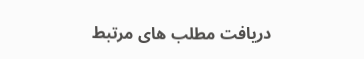دریافت مطلب های مرتبط